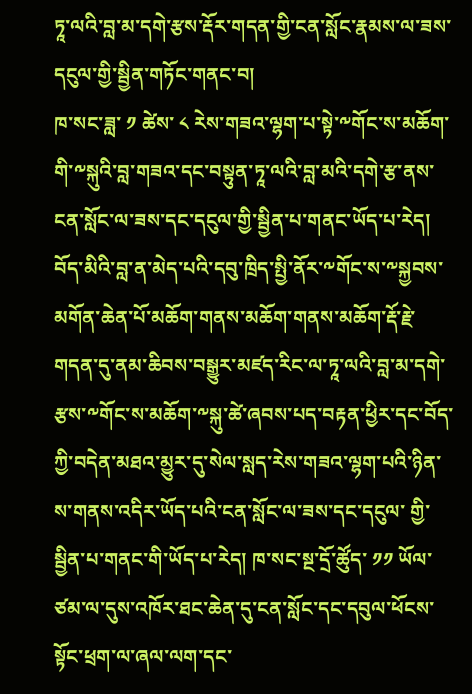ཏཱ་ལའི་བླ་མ་དགེ་རྩས་རྡོར་གདན་གྱི་ངན་སློང་རྣམས་ལ་ཟས་དངུལ་གྱི་སྦྱིན་གཏོང་གནང་བ།
ཁ་སང་ཟླ་ ༡ ཚེས་ ༨ རེས་གཟའ་ལྷག་པ་སྟེ་༸གོང་ས་མཆོག་གི་༸སྐུའི་བླ་གཟའ་དང་བསྟུན་ཏཱ་ལའི་བླ་མའི་དགེ་རྩ་ནས་ངན་སློང་ལ་ཟས་དང་དངུལ་གྱི་སྦྱིན་པ་གནང་ཡོད་པ་རེད། བོད་མིའི་བླ་ན་མེད་པའི་དབུ་ཁྲིད་སྤྱི་ནོར་༸གོང་ས་༸སྐྱབས་མགོན་ཆེན་པོ་མཆོག་གནས་མཆོག་གནས་མཆོག་རྡོ་རྗེ་གདན་དུ་ནམ་ཆིབས་བསྒྱུར་མཛད་རིང་ལ་ཏཱ་ལའི་བླ་མ་དགེ་རྩས་༸གོང་ས་མཆོག་༸སྐུ་ཚེ་ཞབས་པད་བརྟན་ཕྱིར་དང་བོད་ཀྱི་བདེན་མཐའ་མྱུར་དུ་སེལ་སླད་རེས་གཟའ་ལྷག་པའི་ཉིན་ས་གནས་འདིར་ཡོད་པའི་ངན་སློང་ལ་ཟས་དང་དངུལ་ གྱི་སྦྱིན་པ་གནང་གི་ཡོད་པ་རེད། ཁ་སང་སྔ་དྲོ་ཚོུད་ ༡༡ ཡོལ་ཙམ་ལ་དུས་འཁོར་ཐང་ཆེན་དུ་ངན་སློང་དང་དབུལ་ཕོངས་སྟོང་ཕྲག་ལ་ཞལ་ལག་དང་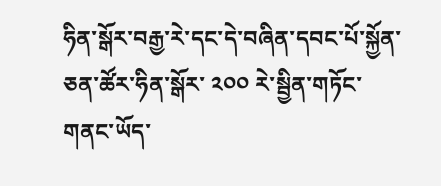ཧིན་སྒོར་བརྒྱ་རེ་དང་དེ་བཞིན་དབང་པོ་སྐྱོན་ཅན་ཚོར་ཧིན་སྒོར་ ༢༠༠ རེ་སྦྱིན་གཏོང་གནང་ཡོད་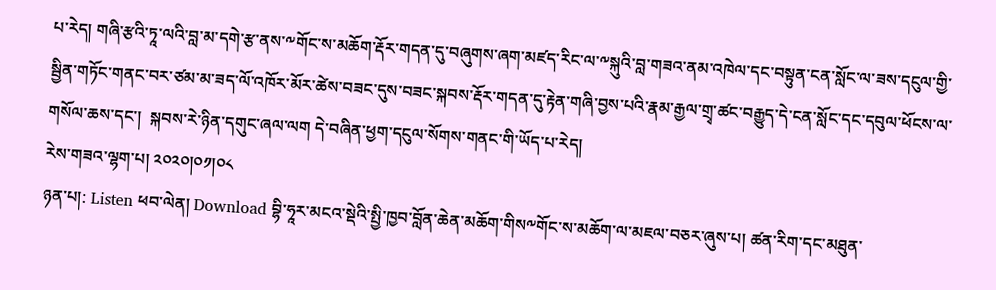པ་རེད། གཞི་རྩའི་ཏཱ་ལའི་བླ་མ་དགེ་རྩ་ནས་༸གོང་ས་མཆོག་རྡོར་གདན་དུ་བཞུགས་ཞག་མཛད་རིང་ལ་༸སྐུའི་བླ་གཟའ་ནམ་འཁེལ་དང་བསྟུན་ངན་སློང་ལ་ཟས་དངུལ་གྱི་སྦྱིན་གཏོང་གནང་བར་ཙམ་མ་ཟད་ལོ་འཁོར་མོར་ཚེས་བཟང་དུས་བཟང་སྐབས་རྡོར་གདན་དུ་རྟེན་གཞི་བྱས་པའི་རྣམ་རྒྱལ་གྲྭ་ཚང་བརྒྱུད་དེ་ངན་སློང་དང་དབུལ་ཕོངས་ལ་གསོལ་ཆས་དང་།  སྐབས་རེ་ཉིན་དགུང་ཞལ་ལག དེ་བཞིན་ཕྱག་དངུལ་སོགས་གནང་གི་ཡོད་པ་རེད།
རེས་གཟའ་ལྷག་པ། ༢༠༢༠།༠༡།༠༨
ཉན་པ།: Listen ཕབ་ལེན། Download བྷི་ཧཱར་མངའ་སྡེའི་སྤྱི་ཁྱབ་བློན་ཆེན་མཆོག་གིས༸གོང་ས་མཆོག་ལ་མཇལ་བཅར་ཞུས་པ། ཚན་རིག་དང་མཐུན་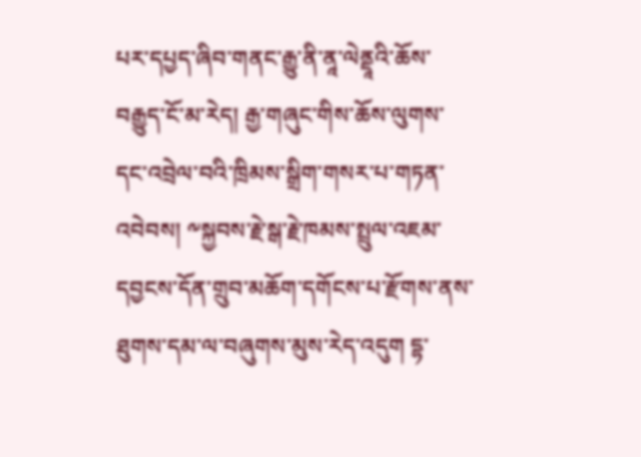པར་དཔྱད་ཞིབ་གནང་རྒྱུ་ནི་ནཱ་ལེནྡཱའི་ཆོས་བརྒྱུད་ངོ་མ་རེད། རྒྱ་གཞུང་གིས་ཆོས་ལུགས་དང་འབྲེལ་བའི་ཁྲིམས་སྒྲིག་གསར་པ་གཏན་འབེབས། ༸སྐྱབས་རྗེ་སྒ་རྗེ་ཁམས་སྤྲུལ་འཇམ་དབྱངས་དོན་གྲུབ་མཆོག་དགོངས་པ་རྫོགས་ནས་ཐུགས་དམ་ལ་བཞུགས་མུས་རེད་འདུག དྷ་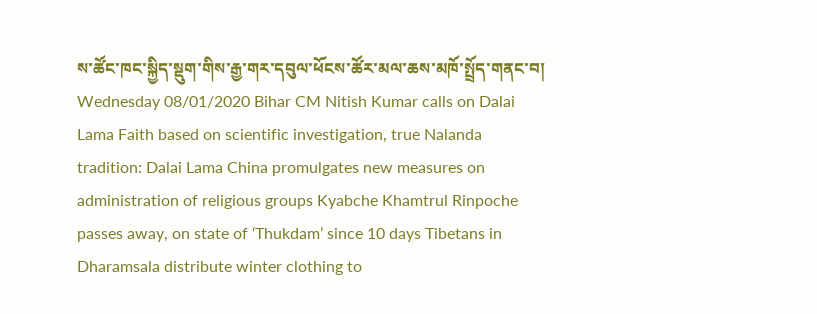ས་ཚོང་ཁང་སྐྱིད་སྡུག་གིས་རྒྱ་གར་དབུལ་ཕོངས་ཚོར་མལ་ཆས་མཁོ་སྤྲོད་གནང་བ། Wednesday 08/01/2020 Bihar CM Nitish Kumar calls on Dalai Lama Faith based on scientific investigation, true Nalanda tradition: Dalai Lama China promulgates new measures on administration of religious groups Kyabche Khamtrul Rinpoche passes away, on state of ‘Thukdam’ since 10 days Tibetans in Dharamsala distribute winter clothing to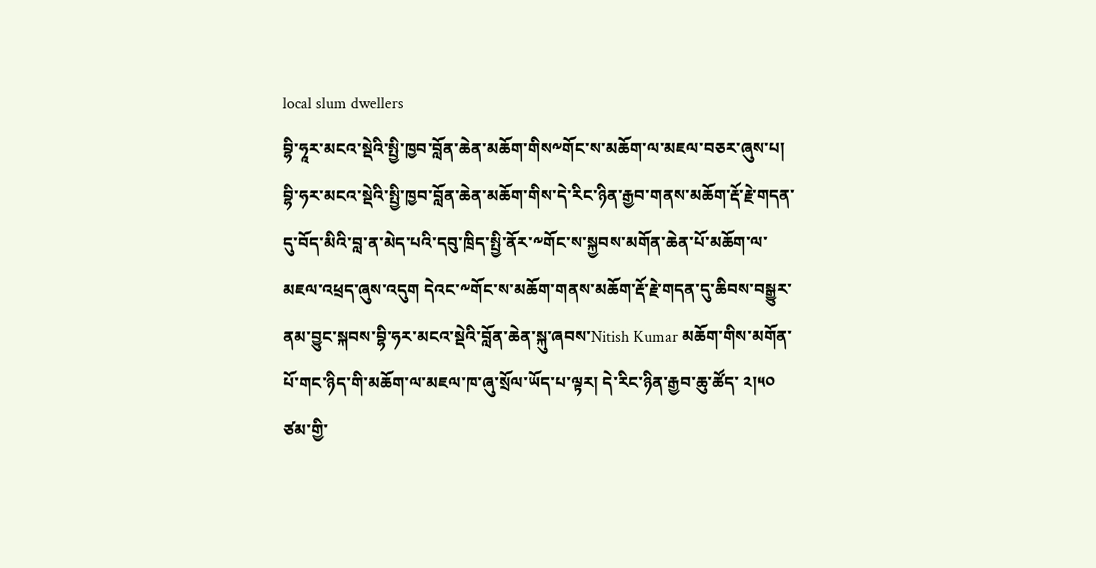local slum dwellers
བྷི་ཧཱར་མངའ་སྡེའི་སྤྱི་ཁྱབ་བློན་ཆེན་མཆོག་གིས༸གོང་ས་མཆོག་ལ་མཇལ་བཅར་ཞུས་པ།
བྷི་ཧར་མངའ་སྡེའི་སྤྱི་ཁྱབ་བློན་ཆེན་མཆོག་གིས་དེ་རིང་ཉིན་རྒྱབ་གནས་མཆོག་རྡོ་རྗེ་གདན་དུ་བོད་མིའི་བླ་ན་མེད་པའི་དབུ་ཁྲིད་སྤྱི་ནོར་༸གོང་ས་སྐྱབས་མགོན་ཆེན་པོ་མཆོག་ལ་མཇལ་འཕྲད་ཞུས་འདུག དེའང་༸གོང་ས་མཆོག་གནས་མཆོག་རྡོ་རྗེ་གདན་དུ་ཆིབས་བསྒྱུར་ནམ་བྱུང་སྐབས་བྷི་ཧར་མངའ་སྡེའི་བློན་ཆེན་སྐུ་ཞབས་Nitish Kumar མཆོག་གིས་མགོན་པོ་གང་ཉིད་གི་མཆོག་ལ་མཇལ་ཁ་ཞུ་སྲོལ་ཡོད་པ་ལྟར། དེ་རིང་ཉིན་རྒྱབ་ཆུ་ཚོད་ ༢།༥༠ ཙམ་གྱི་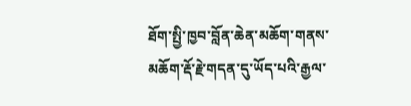ཐོག་སྤྱི་ཁྱབ་བློན་ཆེན་མཆོག་གནས་མཆོག་རྡོ་རྗེ་གདན་དུ་ཡོད་པའི་རྒྱལ་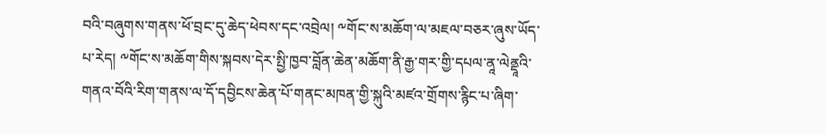བའི་བཞུགས་གནས་ཕོ་བྲང་དུ་ཆེད་ཕེབས་དང་འབྲེལ། ༸གོང་ས་མཆོག་ལ་མཇལ་བཅར་ཞུས་ཡོད་པ་རེད། ༸གོང་ས་མཆོག་གིས་སྐབས་དེར་སྤྱི་ཁྱབ་བློན་ཆེན་མཆོག་ནི་རྒྱ་གར་གྱི་དཔལ་ནཱ་ལེནྡཱའི་གནའ་བོའི་རིག་གནས་ལ་དོ་དབྱིངས་ཆེན་པོ་གནང་མཁན་གྱི་སྐུའི་མཛའ་གྲོགས་རྙིང་པ་ཞིག་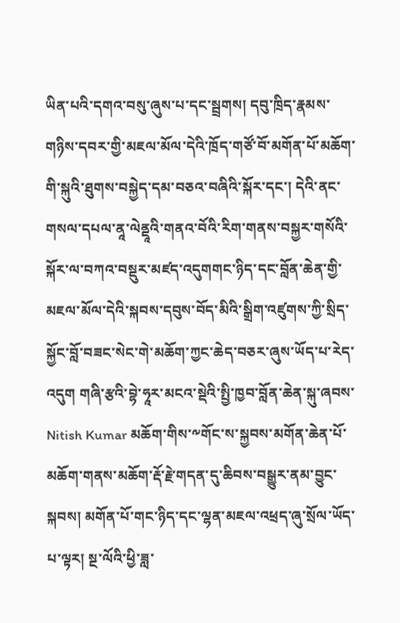ཡིན་པའི་དགའ་བསུ་ཞུས་པ་དང་སྦྲགས། དབུ་ཁྲིད་རྣམས་གཉིས་དབར་གྱི་མཇལ་མོལ་དེའི་ཁྲོད་གཙོ་བོ་མགོན་པོ་མཆོག་གི་སྐུའི་ཐུགས་བསྐྱེད་དམ་བཅའ་བཞིའི་སྐོར་དང་། དེའི་ནང་གསལ་དཔལ་ནཱ་ལེནྡཱའི་གནའ་བོའི་རིག་གནས་བསྐྱར་གསོའི་སྐོར་ལ་བཀའ་བསྡུར་མཛད་འདུགགང་ཉིད་དང་བློན་ཆེན་གྱི་མཇལ་མོལ་དེའི་སྐབས་དབུས་བོད་མིའི་སྒྲིག་འཛུགས་ཀྱི་སྲིད་སྐྱོང་བློ་བཟང་སེང་གེ་མཆོག་ཀྱང་ཆེད་བཅར་ཞུས་ཡོད་པ་རེད་འདུག གཞི་རྩའི་བྷེ་ཧཱར་མངའ་སྡེའི་སྤྱི་ཁྱབ་བློན་ཆེན་སྐུ་ཞབས་ Nitish Kumar མཆོག་གིས་༸གོང་ས་སྐྱབས་མགོན་ཆེན་པོ་མཆོག་གནས་མཆོག་རྡོ་རྗེ་གདན་དུ་ཆིབས་བསྒྱུར་ནམ་བྱུང་སྐབས། མགོན་པོ་གང་ཉིད་དང་ལྷན་མཇལ་འཕྲད་ཞུ་སྲོལ་ཡོད་པ་ལྟར། སྔ་ལོའི་ཕྱི་ཟླ་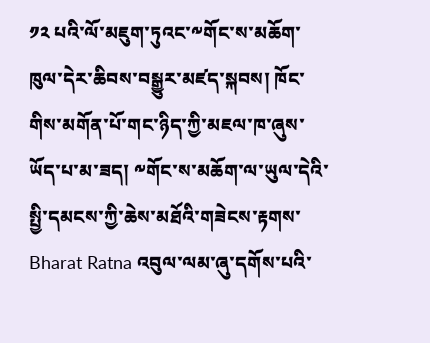༡༢ པའི་ལོ་མཇུག་ཏུའང་༸གོང་ས་མཆོག་ཁུལ་དེར་ཆིབས་བསྒྱུར་མཛད་སྐབས། ཁོང་གིས་མགོན་པོ་གང་ཉིད་ཀྱི་མཇལ་ཁ་ཞུས་ཡོད་པ་མ་ཟད། ༸གོང་ས་མཆོག་ལ་ཡུལ་དེའི་ སྤྱི་དམངས་ཀྱི་ཆེས་མཐོའི་གཟེངས་རྟགས་ Bharat Ratna འབུལ་ལམ་ཞུ་དགོས་པའི་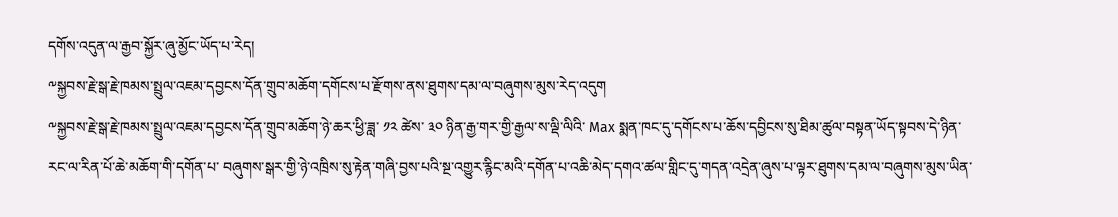དགོས་འདུན་ལ་རྒྱབ་སྐྱོར་ཞུ་མྱོང་ཡོད་པ་རེད།
༸སྐྱབས་རྗེ་སྒ་རྗེ་ཁམས་སྤྲུལ་འཇམ་དབྱངས་དོན་གྲུབ་མཆོག་དགོངས་པ་རྫོགས་ནས་ཐུགས་དམ་ལ་བཞུགས་མུས་རེད་འདུག
༸སྐྱབས་རྗེ་སྒ་རྗེ་ཁམས་སྤྲུལ་འཇམ་དབྱངས་དོན་གྲུབ་མཆོག་ཉེ་ཆར་ཕྱི་ཟླ་ ༡༢ ཚེས་ ༣༠ ཉིན་རྒྱ་གར་གྱི་རྒྱལ་ས་ལྡི་ལིའི་ Max སྨན་ཁང་དུ་དགོངས་པ་ཆོས་དབྱིངས་སུ་ཐིམ་ཚུལ་བསྟན་ཡོད་སྟབས་དེ་ཉིན་རང་ལ་རིན་པོ་ཆེ་མཆོག་གི་དགོན་པ་ བཞུགས་སྒར་གྱི་ཉེ་འཁྲིས་སུ་རྟེན་གཞི་བྱས་པའི་སྔ་འགྱུར་རྙིང་མའི་དགོན་པ་འཆི་མེད་དགའ་ཚལ་གླིང་དུ་གདན་འདྲེན་ཞུས་པ་ལྟར་ཐུགས་དམ་ལ་བཞུགས་མུས་ཡིན་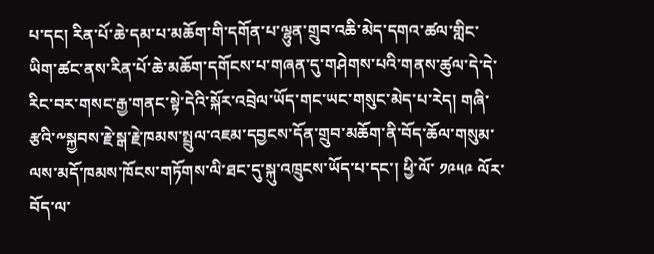པ་དང། རིན་པོ་ཆེ་དམ་པ་མཆོག་གི་དགོན་པ་ལྷུན་གྲུབ་འཆི་མེད་དགའ་ཚལ་གླིང་ཡིག་ཚང་ནས་རིན་པོ་ཆེ་མཆོག་དགོངས་པ་གཞན་དུ་གཤེགས་པའི་གནས་ཚུལ་དེ་དེ་རིང་བར་གསང་རྒྱ་གནང་སྟེ་དེའི་སྐོར་འབྲེལ་ཡོད་གང་ཡང་གསུང་མེད་པ་རེད། གཞི་རྩའི་༸སྐྱབས་རྗེ་སྒ་རྗེ་ཁམས་སྤྲུལ་འཇམ་དབྱངས་དོན་གྲུབ་མཆོག་ནི་བོད་ཆོལ་གསུམ་ལས་མདོ་ཁམས་ཁོངས་གཏོགས་ལི་ཐང་དུ་སྐུ་འཁྲུངས་ཡོད་པ་དང་། ཕྱི་ལོ་ ༡༩༥༩ ལོར་བོད་ལ་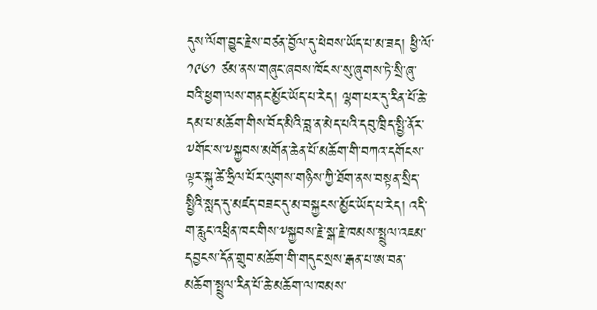དུས་ལོག་བྱུང་རྗེས་བཙན་བྱོལ་དུ་ཕེབས་ཡོད་པ་མ་ཟད། ཕྱི་ལོ་ ༡༩༦༡ ཙམ་ནས་གཞུང་ཞབས་ཁོངས་སུ་ཞུགས་ཏེ་སྲི་ཞུ་བའི་ཕྱག་ལས་གནང་མྱོང་ཡོད་པ་རེད། ལྷག་པར་དུ་རིན་པོ་ཆེ་དམ་པ་མཆོག་གིས་བོད་མིའི་བླ་ན་མེད་པའི་དབུ་ཁྲིད་སྤྱི་ནོར་༸གོང་ས་༸སྐྱབས་མགོན་ཆེན་པོ་མཆོག་གི་བཀའ་དགོངས་ལྟར་སྐུ་ཚེ་ཧྲིལ་པོར་ལུགས་གཉིས་ཀྱི་ཐོག་ནས་བསྟན་སྲིད་སྤྱིའི་སླད་དུ་མཛད་བཟང་དུ་མ་བསྐྱངས་མྱོང་ཡོད་པ་རེད། འདི་ག་རླུང་འཕྲིན་ཁང་གིས་༸སྐྱབས་རྗེ་སྒ་རྗེ་ཁམས་སྤྲུལ་འཇམ་དབྱངས་དོན་གྲུབ་མཆོག་གི་གདུང་སྲས་རྒན་པ་ཨ་བན་མཆོག་སྤྲུལ་རིན་པོ་ཆེ་མཆོག་ལ་ཁམས་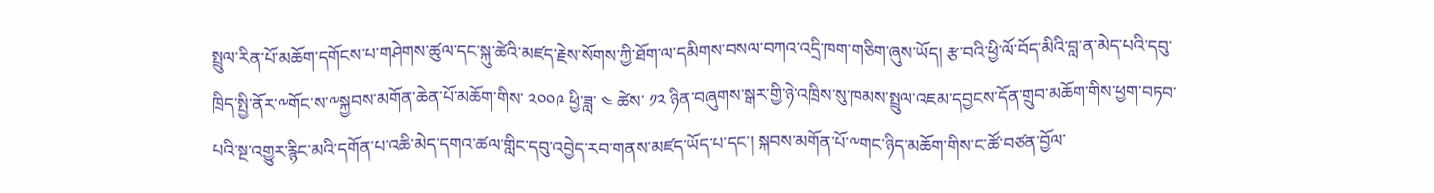སྤྲུལ་རིན་པོ་མཆོག་དགོངས་པ་གཤེགས་ཚུལ་དང་སྐུ་ཚེའི་མཛད་རྗེས་སོགས་ཀྱི་ཐོག་ལ་དམིགས་བསལ་བཀའ་འདྲི་ཁག་གཅིག་ཞུས་ཡོད། རྩ་བའི་ཕྱི་ལོ་བོད་མིའི་བླ་ན་མེད་པའི་དབུ་ཁྲིད་སྤྱི་ནོར་༸གོང་ས་༸སྐྱབས་མགོན་ཆེན་པོ་མཆོག་གིས་ ༢༠༠༩ ཕྱི་ཟླ་ ༤ ཚེས་ ༡༢ ཉིན་བཞུགས་སྒར་གྱི་ཉེ་འཁྲིས་སུ་ཁམས་སྤྲུལ་འཇམ་དབྱངས་དོན་གྲུབ་མཆོག་གིས་ཕྱག་བཏབ་པའི་སྔ་འགྱུར་རྙིང་མའི་དགོན་པ་འཆི་མེད་དགའ་ཚལ་གླིང་དབུ་འབྱེད་རབ་གནས་མཛད་ཡོད་པ་དང་། སྐབས་མགོན་པོ་༸གང་ཉིད་མཆོག་གིས་ང་ཚོ་བཙན་བྱོལ་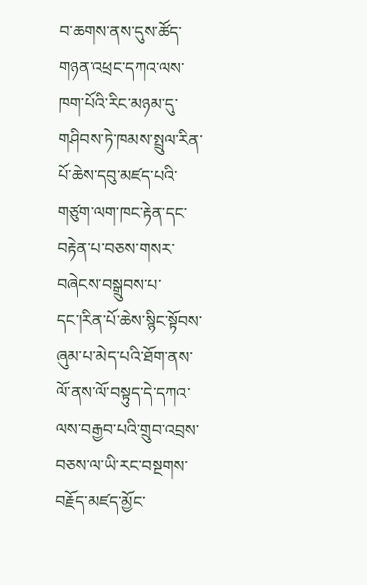བ་ཆགས་ནས་དུས་ཚོད་གཉན་འཕྲང་དཀའ་ལས་ཁག་པོའི་རིང་མཉམ་དུ་གཤིབས་ཏེ་ཁམས་སྤྲུལ་རིན་པོ་ཆེས་དབུ་མཛད་པའི་གཙུག་ལག་ཁང་རྟེན་དང་བརྟེན་པ་བཅས་གསར་བཞེངས་བསྒྲུབས་པ་དང་།རིན་པོ་ཆེས་སྙིང་སྟོབས་ཞུམ་པ་མེད་པའི་ཐོག་ནས་ལོ་ནས་ལོ་བསྟུད་དེ་དཀའ་ལས་བརྒྱབ་པའི་གྲུབ་འབྲས་བཅས་ལ་ཡི་རང་བསྔགས་བརྗོད་མཛད་མྱོང་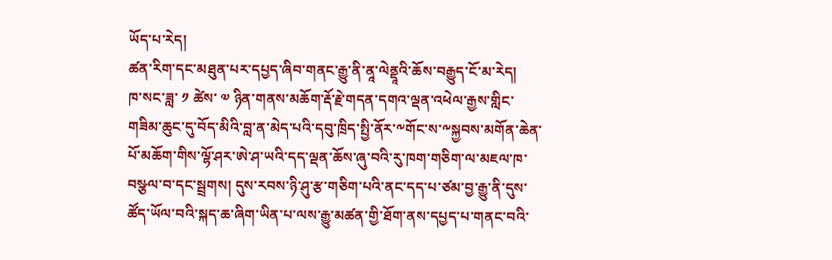ཡོད་པ་རེད།
ཚན་རིག་དང་མཐུན་པར་དཔྱད་ཞིབ་གནང་རྒྱུ་ནི་ནཱ་ལེནྡཱའི་ཆོས་བརྒྱུད་ངོ་མ་རེད།
ཁ་སང་ཟླ་ ༡ ཚེས་ ༧ ཉིན་གནས་མཆོག་རྡོ་རྗེ་གདན་དགའ་ལྡན་འཕེལ་རྒྱས་གླིང་གཟིམ་ཆུང་དུ་བོད་མིའི་བླ་ན་མེད་པའི་དབུ་ཁྲིད་སྤྱི་ནོར་༸གོང་ས་༸སྐྱབས་མགོན་ཆེན་པོ་མཆོག་གིས་ལྷོ་ཤར་ཨེ་ཤ་ཡའི་དད་ལྡན་ཆོས་ཞུ་བའི་རུ་ཁག་གཅིག་ལ་མཇལ་ཁ་བསྩལ་བ་དང་སྦྲགས། དུས་རབས་ཉི་ཤུ་རྩ་གཅིག་པའི་ནང་དད་པ་ཙམ་བྱ་རྒྱུ་ནི་དུས་ཚོད་ཡོལ་བའི་སྐད་ཆ་ཞིག་ཡིན་པ་ལས་རྒྱུ་མཚན་གྱི་ཐོག་ནས་དཔྱད་པ་གནང་བའི་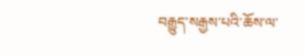བརྒྱུད་སརྒྱས་པའི་ཆོས་ལ་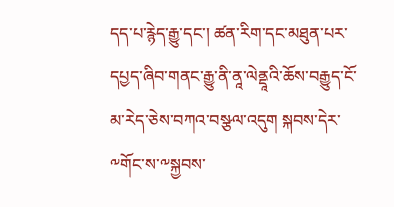དད་པ་རྙེད་རྒྱུ་དང་། ཚན་རིག་དང་མཐུན་པར་དཔྱད་ཞིབ་གནང་རྒྱུ་ནི་ནཱ་ལེནྡཱའི་ཆོས་བརྒྱུད་ངོ་མ་རེད་ཅེས་བཀའ་བསྩལ་འདུག སྐབས་དེར་༸གོང་ས་༸སྐྱབས་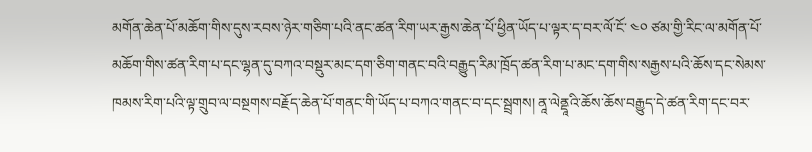མགོན་ཆེན་པོ་མཆོག་གིས་དུས་རབས་ཉེར་གཅིག་པའི་ནང་ཚན་རིག་ཡར་རྒྱས་ཆེན་པོ་ཕྱིན་ཡོད་པ་ལྟར་ད་བར་ལོ་ངོ་ ༤༠ ཙམ་གྱི་རིང་ལ་མགོན་པོ་མཆོག་གིས་ཚན་རིག་པ་དང་ལྷན་དུ་བཀའ་བསྡུར་མང་དག་ཅིག་གནང་བའི་བརྒྱུད་རིམ་ཁྲོད་ཚན་རིག་པ་མང་དག་གིས་སརྒྱས་པའི་ཆོས་དང་སེམས་ཁམས་རིག་པའི་ལྟ་གྲུབ་ལ་བསྔགས་བརྗོད་ཆེན་པོ་གནང་གི་ཡོད་པ་བཀའ་གནང་བ་དང་སྦྲགས། ནཱ་ལེནྡཱའི་ཆོས་ཆོས་བརྒྱུད་དེ་ཚན་རིག་དང་བར་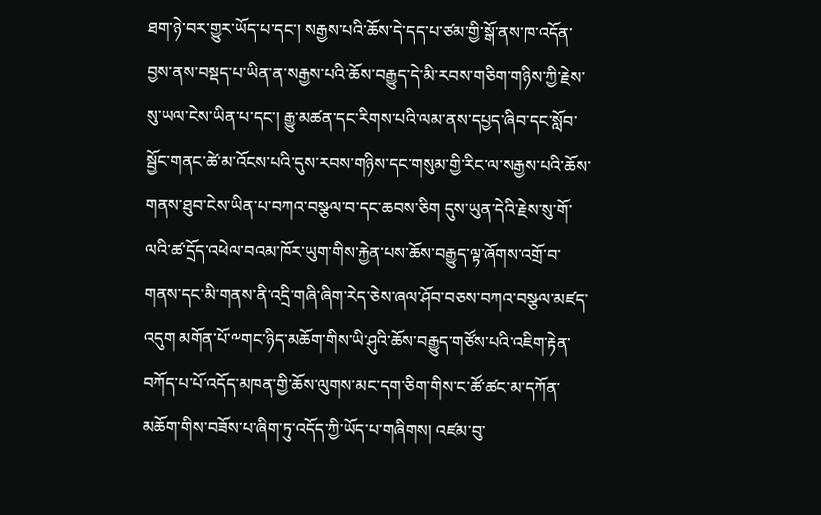ཐག་ཉེ་བར་གྱུར་ཡོད་པ་དང་། སརྒྱས་པའི་ཆོས་དེ་དད་པ་ཙམ་གྱི་སྒོ་ནས་ཁ་འདོན་བྱས་ནས་བསྡད་པ་ཡིན་ན་སརྒྱས་པའི་ཆོས་བརྒྱུད་དེ་མི་རབས་གཅིག་གཉིས་ཀྱི་རྗེས་སུ་ཡལ་ངེས་ཡིན་པ་དང་། རྒྱུ་མཚན་དང་རིགས་པའི་ལམ་ནས་དཔྱད་ཞིབ་དང་སློབ་སྦྱོང་གནང་ཚེ་མ་འོངས་པའི་དུས་རབས་གཉིས་དང་གསུམ་གྱི་རིང་ལ་སརྒྱས་པའི་ཆོས་གནས་ཐུབ་ངེས་ཡིན་པ་བཀའ་བསྩལ་བ་དང་ཆབས་ཅིག དུས་ཡུན་དེའི་རྗེས་སུ་གོ་ལའི་ཚ་དྲོད་འཕེལ་བའམ་ཁོར་ཡུག་གིས་རྐྱེན་པས་ཆོས་བརྒྱུད་ལྟ་ཞོགས་འགྲོ་བ་གནས་དང་མི་གནས་ནི་འདྲི་གཞི་ཞིག་རེད་ཅེས་ཞལ་ཤོབ་བཅས་བཀའ་བསྩལ་མཛད་འདུག མགོན་པོ་༸གང་ཉིད་མཆོག་གིས་ཡི་ཤུའི་ཆོས་བརྒྱུད་གཙོས་པའི་འཇིག་རྟེན་བཀོད་པ་པོ་འདོད་མཁན་གྱི་ཆོས་ལུགས་མང་དག་ཅིག་གིས་ང་ཚོ་ཚང་མ་དཀོན་མཆོག་གིས་བཟོས་པ་ཞིག་ཏུ་འདོད་ཀྱི་ཡོད་པ་གཞིགས། འཛམ་བུ་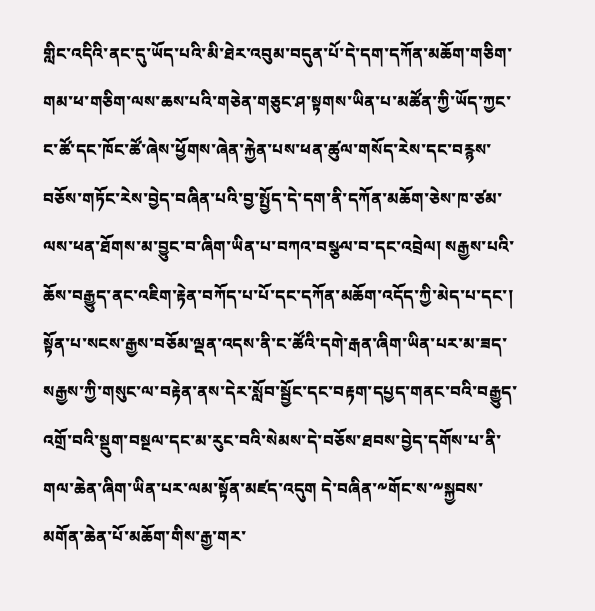གླིང་འདིའི་ནང་དུ་ཡོད་པའི་མི་ཐེར་འབུམ་བདུན་པོ་དེ་དག་དཀོན་མཆོག་གཅིག་གམ་ཕ་གཅིག་ལས་ཆས་པའི་གཅེན་གཅུང་ཤ་སྟགས་ཡིན་པ་མཚོན་ཀྱི་ཡོད་ཀྱང་ང་ཚོ་དང་ཁོང་ཚོ་ཞེས་ཕྱོགས་ཞེན་རྐྱེན་པས་ཕན་ཚུལ་གསོད་རེས་དང་བརྙས་བཅོས་གཏོང་རེས་བྱེད་བཞིན་པའི་བྱ་སྤྱོད་དེ་དག་ནི་དཀོན་མཆོག་ཅེས་ཁ་ཙམ་ལས་ཕན་ཐོགས་མ་བྱུང་བ་ཞིག་ཡིན་པ་བཀའ་བསྩལ་བ་དང་འབྲེལ། སརྒྱས་པའི་ཆོས་བརྒྱུད་ནང་འཇིག་རྟེན་བཀོད་པ་པོ་དང་དཀོན་མཆོག་འདོད་ཀྱི་མེད་པ་དང་། སྟོན་པ་སངས་རྒྱས་བཅོམ་ལྡན་འདས་ནི་ང་ཚོའི་དགེ་རྒན་ཞིག་ཡིན་པར་མ་ཟད་སརྒྱས་ཀྱི་གསུང་ལ་བརྟེན་ནས་དེར་སློབ་སྦྱོང་དང་བརྟག་དཔྱད་གནང་བའི་བརྒྱུད་འགྲོ་བའི་སྡུག་བསྔལ་དང་མ་རུང་བའི་སེམས་དེ་བཅོས་ཐབས་བྱེད་དགོས་པ་ནི་གལ་ཆེན་ཞིག་ཡིན་པར་ལམ་སྟོན་མཛད་འདུག དེ་བཞིན་༸གོང་ས་༸སྐྱབས་མགོན་ཆེན་པོ་མཆོག་གིས་རྒྱ་གར་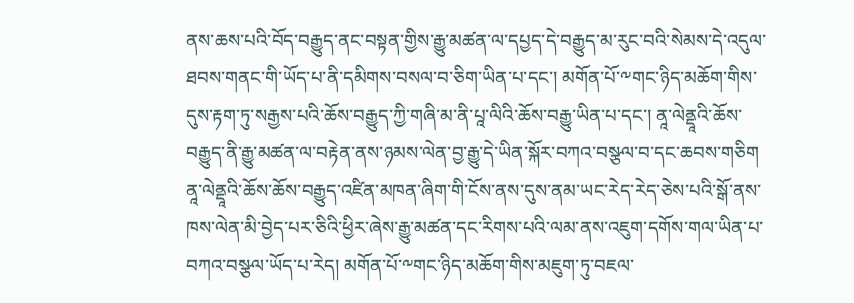ནས་ཆས་པའི་བོད་བརྒྱུད་ནང་བསྟན་གྱིས་རྒྱུ་མཚན་ལ་དཔྱད་དེ་བརྒྱུད་མ་རུང་བའི་སེམས་དེ་འདུལ་ཐབས་གནང་གི་ཡོད་པ་ནི་དམིགས་བསལ་བ་ཅིག་ཡིན་པ་དང་། མགོན་པོ་༸གང་ཉིད་མཆོག་གིས་དུས་རྟག་ཏུ་སརྒྱས་པའི་ཆོས་བརྒྱུད་ཀྱི་གཞི་མ་ནི་པཱ་ལིའི་ཆོས་བརྒྱུ་ཡིན་པ་དང་། ནཱ་ལེནྡཱའི་ཆོས་བརྒྱུད་ནི་རྒྱུ་མཚན་ལ་བརྟེན་ནས་ཉམས་ལེན་བྱ་རྒྱུ་དེ་ཡིན་སྐོར་བཀའ་བསྩལ་བ་དང་ཆབས་གཅིག  ནཱ་ལེནྡཱའི་ཆོས་ཆོས་བརྒྱུད་འཛིན་མཁན་ཞིག་གི་ངོས་ནས་དུས་ནམ་ཡང་རེད་རེད་ཅེས་པའི་སྒོ་ནས་ཁས་ལེན་མི་བྱེད་པར་ཅིའི་ཕྱིར་ཞེས་རྒྱུ་མཚན་དང་རིགས་པའི་ལམ་ནས་འཇུག་དགོས་གལ་ཡིན་པ་བཀའ་བསྩལ་ཡོད་པ་རེད། མགོན་པོ་༸གང་ཉིད་མཆོག་གིས་མཇུག་ཏུ་བཇལ་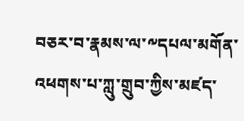བཅར་བ་རྣམས་ལ་༸དཔལ་མགོན་འཕགས་པ་ཀླུ་གྲུབ་ཀྱིས་མཛད་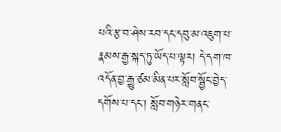པའི་རྩ་བ་ཤེས་རབ་དང་དབུ་མ་འཇུག་པ་རྣམས་རྒྱ་སྐད་ཏུ་ཡོད་པ་ལྟར། དེ་དག་ཁ་འདོན་བྱ་རྒྱུ་ཙམ་མིན་པར་སློབ་སྦྱོང་བྱེད་དགོས་པ་དང་། སློབ་གཉེར་གནང་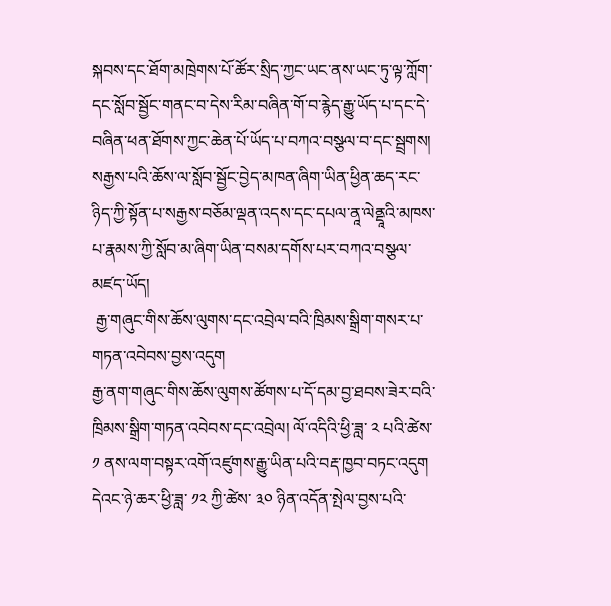སྐབས་དང་ཐོག་མཁྲེགས་པོ་ཚོར་སྲིད་ཀྱང་ཡང་ནས་ཡང་ཏུ་ལྟ་ཀློག་དང་སློབ་སྦྱོང་གནང་བ་དེས་རིམ་བཞིན་གོ་བ་རྙེད་རྒྱུ་ཡོད་པ་དང་དེ་བཞིན་ཕན་ཐོགས་ཀྱང་ཆེན་པོ་ཡོད་པ་བཀའ་བསྩལ་བ་དང་སྦྲགས། སརྒྱས་པའི་ཆོས་ལ་སློབ་སྦྱོང་བྱེད་མཁན་ཞིག་ཡིན་ཕྱིན་ཆད་རང་ཉིད་ཀྱི་སྟོན་པ་སརྒྱས་བཅོམ་ལྡན་འདས་དང་དཔལ་ནཱ་ལེནྡཱའི་མཁས་པ་རྣམས་ཀྱི་སློབ་མ་ཞིག་ཡིན་བསམ་དགོས་པར་བཀའ་བསྩལ་མཛད་ཡོད།
 རྒྱ་གཞུང་གིས་ཆོས་ལུགས་དང་འབྲེལ་བའི་ཁྲིམས་སྒྲིག་གསར་པ་གཏན་འབེབས་བྱས་འདུག
རྒྱ་ནག་གཞུང་གིས་ཆོས་ལུགས་ཚོགས་པ་དོ་དམ་བྱ་ཐབས་ཟེར་བའི་ཁྲིམས་སྒྲིག་གཏན་འབེབས་དང་འབྲེལ། ལོ་འདིའི་ཕྱི་ཟླ་ ༢ པའི་ཚེས་ ༡ ནས་ལག་བསྟར་འགོ་འཛུགས་རྒྱུ་ཡིན་པའི་བརྡ་ཁྱབ་བཏང་འདུག དེའང་ཉེ་ཆར་ཕྱི་ཟླ་ ༡༢ ཀྱི་ཚེས་ ༣༠ ཉིན་འདོན་སྤེལ་བྱས་པའི་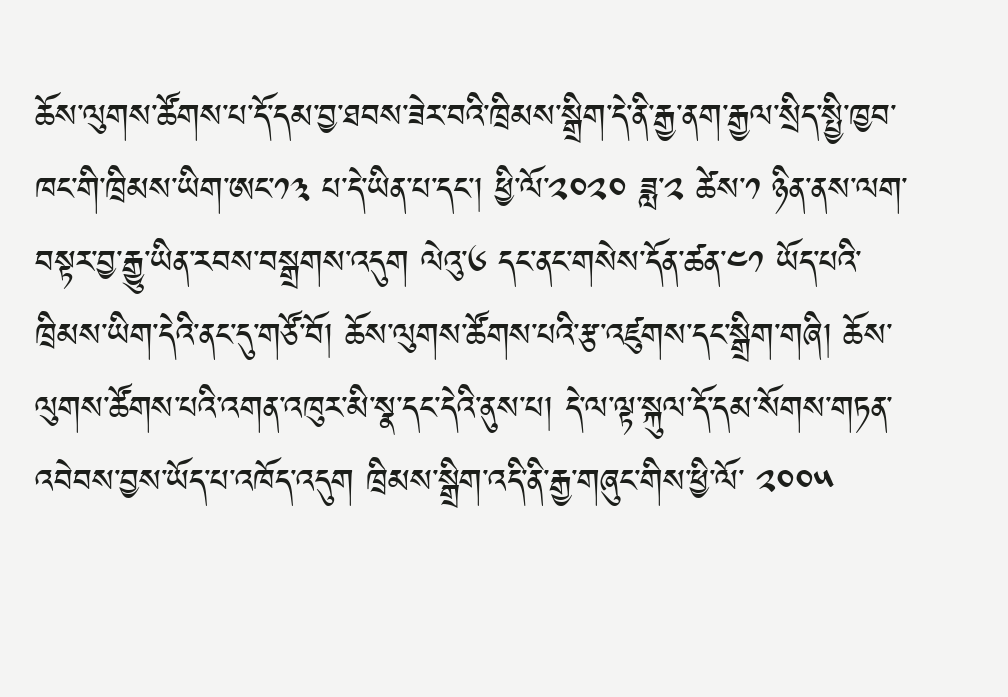ཆོས་ལུགས་ཚོགས་པ་དོ་དམ་བྱ་ཐབས་ཟེར་བའི་ཁྲིམས་སྒྲིག་དེ་ནི་རྒྱ་ནག་རྒྱལ་སྲིད་སྤྱི་ཁྱབ་ཁང་གི་ཁྲིམས་ཡིག་ཨང་༡༣ པ་དེ་ཡིན་པ་དང་། ཕྱི་ལོ་༢༠༢༠ ཟླ་༢ ཚེས་༡ ཉིན་ནས་ལག་བསྟར་བྱ་རྒྱུ་ཡིན་རབས་བསྒྲགས་འདུག ལེའུ་༦ དང་ནང་གསེས་དོན་ཚན་༤༡ ཡོད་པའི་ཁྲིམས་ཡིག་དེའི་ནང་དུ་གཙོ་བོ། ཆོས་ལུགས་ཚོགས་པའི་རྩ་འཛུགས་དང་སྒྲིག་གཞི། ཆོས་ལུགས་ཚོགས་པའི་འགན་འཁུར་མི་སྣ་དང་དེའི་ནུས་པ། དེ་ལ་ལྟ་སྐུལ་དོ་དམ་སོགས་གཏན་འབེབས་བྱས་ཡོད་པ་འཁོད་འདུག ཁྲིམས་སྒྲིག་འདི་ནི་རྒྱ་གཞུང་གིས་ཕྱི་ལོ་ ༢༠༠༥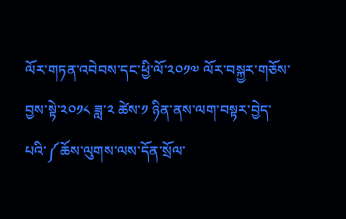ལོར་གཏན་འབེབས་དང་ཕྱི་ལོ་༢༠༡༧ ལོར་བསྐྱར་གཅོས་བྱས་སྟེ་༢༠༡༨ ཟླ་༢ ཚེས་༡ ཉིན་ནས་ལག་བསྟར་བྱེད་པའི་༼ཆོས་ལུགས་ལས་དོན་སྲོལ་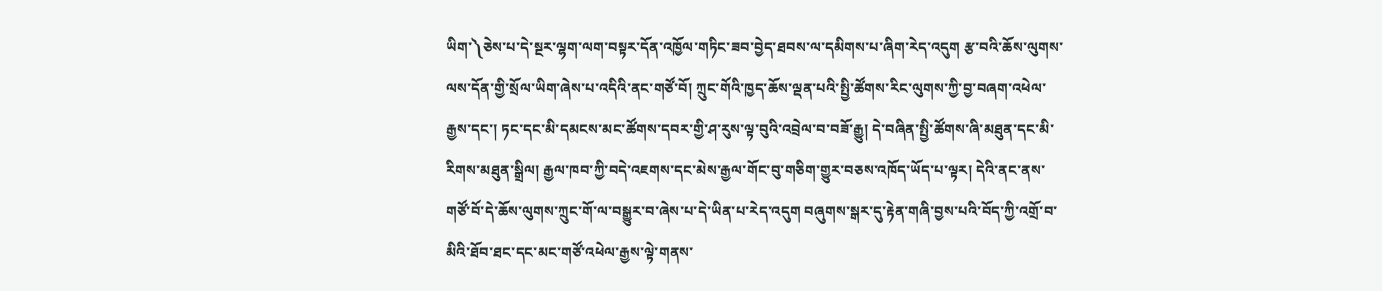ཡིག་༽ཅེས་པ་དེ་སྔར་ལྷག་ལག་བསྟར་དོན་འཁྱོལ་གཏིང་ཟབ་བྱེད་ཐབས་ལ་དམིགས་པ་ཞིག་རེད་འདུག རྩ་བའི་ཆོས་ལུགས་ལས་དོན་གྱི་སྲོལ་ཡིག་ཞེས་པ་འདིའི་ནང་གཙོ་བོ། ཀྲུང་གོའི་ཁྱད་ཆོས་ལྡན་པའི་སྤྱི་ཚོགས་རིང་ལུགས་ཀྱི་བྱ་བཞག་འཕེལ་རྒྱས་དང་། ཏང་དང་མི་དམངས་མང་ཚོགས་དབར་གྱི་ཤ་རུས་ལྟ་བུའི་འབྲེལ་བ་བཟོ་རྒྱུ། དེ་བཞིན་སྤྱི་ཚོགས་ཞི་མཐུན་དང་མི་རིགས་མཐུན་སྒྲིལ། རྒྱལ་ཁབ་ཀྱི་བདེ་འཇགས་དང་མེས་རྒྱལ་གོང་བུ་གཅིག་གྱུར་བཅས་འཁོད་ཡོད་པ་ལྟར། དེའི་ནང་ནས་གཙོ་བོ་དེ་ཆོས་ལུགས་ཀྲུང་གོ་ལ་བསྒྱུར་བ་ཞེས་པ་དེ་ཡིན་པ་རེད་འདུག བཞུགས་སྒར་དུ་རྟེན་གཞི་བྱས་པའི་བོད་ཀྱི་འགྲོ་བ་མིའི་ཐོབ་ཐང་དང་མང་གཙོ་འཕེལ་རྒྱས་ལྟེ་གནས་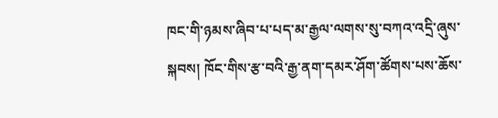ཁང་གི་ཉམས་ཞིབ་པ་པད་མ་རྒྱལ་ལགས་སུ་བཀའ་འདྲི་ཞུས་སྐབས། ཁོང་གིས་རྩ་བའི་རྒྱ་ནག་དམར་ཤོག་ཚོགས་པས་ཆོས་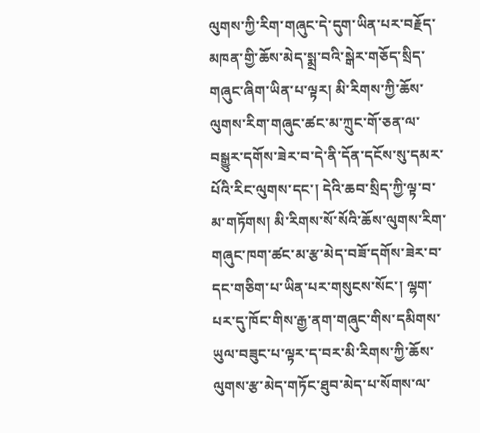ལུགས་ཀྱི་རིག་གཞུང་དེ་དུག་ཡིན་པར་བརྗོད་མཁན་གྱི་ཆོས་མེད་སྨྲ་བའི་སྒེར་གཅོད་སྲིད་གཞུང་ཞིག་ཡིན་པ་ལྟར། མི་རིགས་ཀྱི་ཆོས་ལུགས་རིག་གཞུང་ཚང་མ་ཀྲུང་གོ་ཅན་ལ་བསྒྱུར་དགོས་ཟེར་བ་དེ་ནི་དོན་དངོས་སུ་དམར་པོའི་རིང་ལུགས་དང་། དེའི་ཆབ་སྲིད་ཀྱི་ལྟ་བ་མ་གཏོགས། མི་རིགས་སོ་སོའི་ཆོས་ལུགས་རིག་གཞུང་ཁག་ཚང་མ་རྩ་མེད་བཟོ་དགོས་ཟེར་བ་དང་གཅིག་པ་ཡིན་པར་གསུངས་སོང་། ལྷག་པར་དུ་ཁོང་གིས་རྒྱ་ནག་གཞུང་གིས་དམིགས་ཡུལ་བཟུང་པ་ལྟར་ད་བར་མི་རིགས་ཀྱི་ཆོས་ལུགས་རྩ་མེད་གཏོང་ཐུབ་མེད་པ་སོགས་ལ་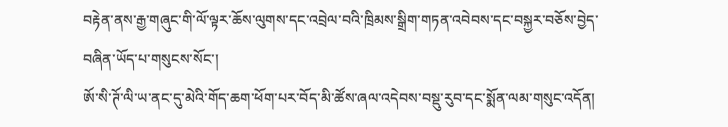བརྟེན་ནས་རྒྱ་གཞུང་གི་ལོ་ལྟར་ཆོས་ལུགས་དང་འབྲེལ་བའི་ཁྲིམས་སྒྲིག་གཏན་འབེབས་དང་བསྐྱར་བཅོས་བྱེད་བཞིན་ཡོད་པ་གསུངས་སོང་།
ཨོ་སི་ཊོ་ལི་ཡ་ནང་དུ་མེའི་གོད་ཆག་ཕོག་པར་བོད་མི་ཚོས་ཞལ་འདེབས་བསྡུ་རུབ་དང་སྨོན་ལམ་གསུང་འདོན།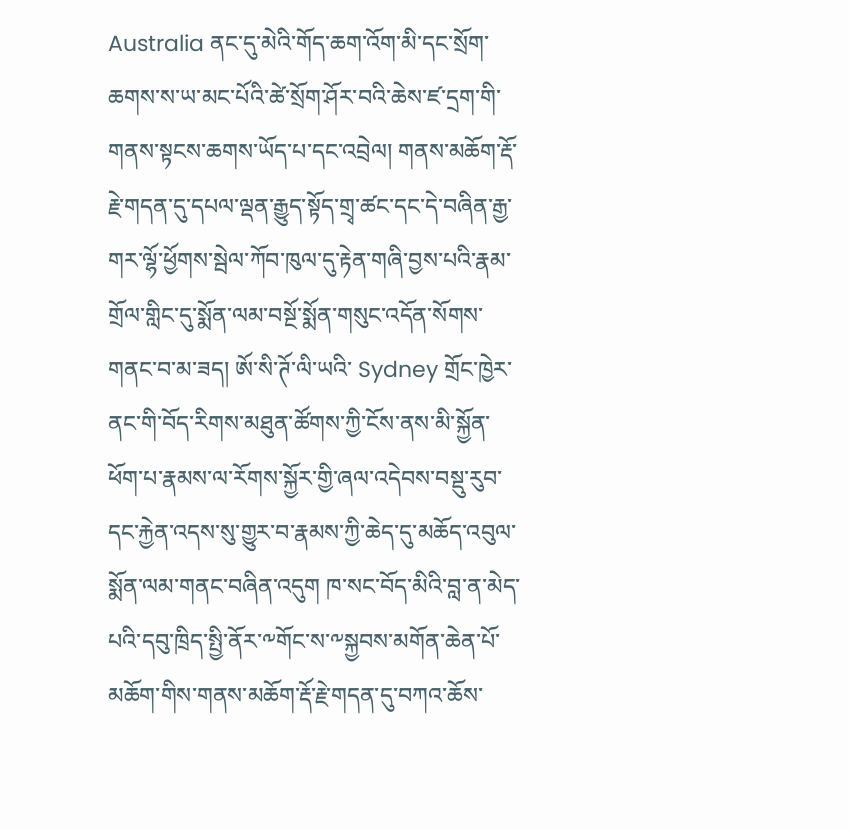Australia ནང་དུ་མེའི་གོད་ཆག་འོག་མི་དང་སྲོག་ཆགས་ས་ཡ་མང་པོའི་ཚེ་སྲོག་ཤོར་བའི་ཆེས་ཛ་དྲག་གི་གནས་སྟངས་ཆགས་ཡོད་པ་དང་འབྲེལ། གནས་མཆོག་རྡོ་རྗེ་གདན་དུ་དཔལ་ལྡན་རྒྱུད་སྟོད་གྲྭ་ཚང་དང་དེ་བཞིན་རྒྱ་གར་ལྷོ་ཕྱོགས་སྦེལ་ཀོབ་ཁུལ་དུ་རྟེན་གཞི་བྱས་པའི་རྣམ་གྲོལ་གླིང་དུ་སྨོན་ལམ་བསྔོ་སྨོན་གསུང་འདོན་སོགས་གནང་བ་མ་ཟད། ཨོ་སི་ཊོ་ལི་ཡའི་ Sydney གྲོང་ཁྱེར་ནང་གི་བོད་རིགས་མཐུན་ཚོགས་ཀྱི་ངོས་ནས་མི་སྐྱོན་ཕོག་པ་རྣམས་ལ་རོགས་སྐྱོར་གྱི་ཞལ་འདེབས་བསྡུ་རུབ་དང་རྐྱེན་འདས་སུ་གྱུར་བ་རྣམས་ཀྱི་ཆེད་དུ་མཆོད་འབུལ་སྨོན་ལམ་གནང་བཞིན་འདུག ཁ་སང་བོད་མིའི་བླ་ན་མེད་པའི་དབུ་ཁྲིད་སྤྱི་ནོར་༸གོང་ས་༸སྐྱབས་མགོན་ཆེན་པོ་མཆོག་གིས་གནས་མཆོག་རྡོ་རྗེ་གདན་དུ་བཀའ་ཆོས་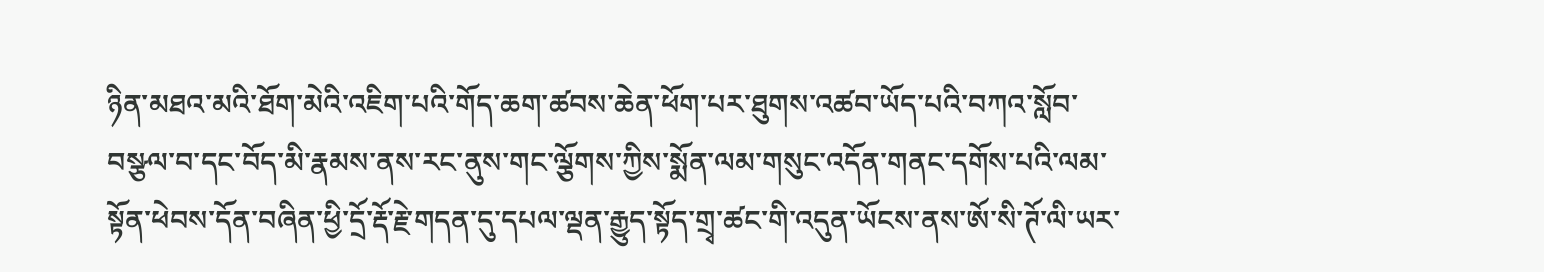ཉིན་མཐའ་མའི་ཐོག་མེའི་འཇིག་པའི་གོད་ཆག་ཚབས་ཆེན་ཕོག་པར་ཐུགས་འཚབ་ཡོད་པའི་བཀའ་སློབ་བསྩལ་བ་དང་བོད་མི་རྣམས་ནས་རང་ནུས་གང་ལྕོགས་ཀྱིས་སྨོན་ལམ་གསུང་འདོན་གནང་དགོས་པའི་ལམ་སྟོན་ཕེབས་དོན་བཞིན་ཕྱི་དྲོ་རྡོ་རྗེ་གདན་དུ་དཔལ་ལྡན་རྒྱུད་སྟོད་གྲྭ་ཚང་གི་འདུན་ཡོངས་ནས་ཨོ་སི་ཊོ་ལི་ཡར་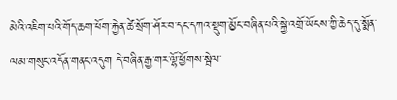མེའི་འཇིག་པའི་གོད་ཆག་ཕོག་རྐྱེན་ཚེ་སྲོག་ཤོར་བ་དང་དཀའ་སྡུག་མྱོང་བཞིན་པའི་སྐྱེ་འགྲོ་ཡོངས་ཀྱི་ཆེད་དུ་སྨོན་ལམ་གསུང་འདོན་གནང་འདུག དེ་བཞིན་རྒྱ་གར་ལྷོ་ཕྱོགས་སྦེལ་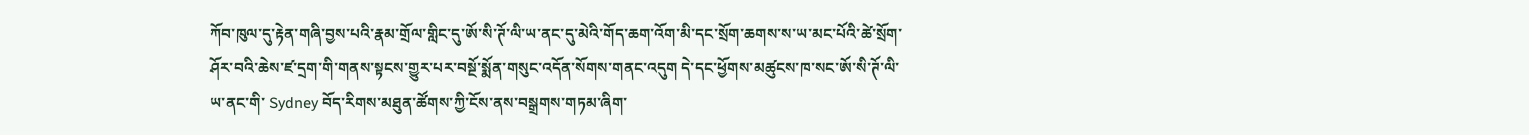ཀོབ་ཁུལ་དུ་རྟེན་གཞི་བྱས་པའི་རྣམ་གྲོལ་གླིང་དུ་ཨོ་སི་ཊོ་ལི་ཡ་ནང་དུ་མེའི་གོད་ཆག་འོག་མི་དང་སྲོག་ཆགས་ས་ཡ་མང་པོའི་ཚེ་སྲོག་ཤོར་བའི་ཆེས་ཛ་དྲག་གི་གནས་སྟངས་གྱུར་པར་བསྔོ་སྨོན་གསུང་འདོན་སོགས་གནང་འདུག དེ་དང་ཕྱོགས་མཚུངས་ཁ་སང་ཨོ་སི་ཊོ་ལི་ཡ་ནང་གི་ Sydney བོད་རིགས་མཐུན་ཚོགས་ཀྱི་ངོས་ནས་བསྒྲགས་གཏམ་ཞིག་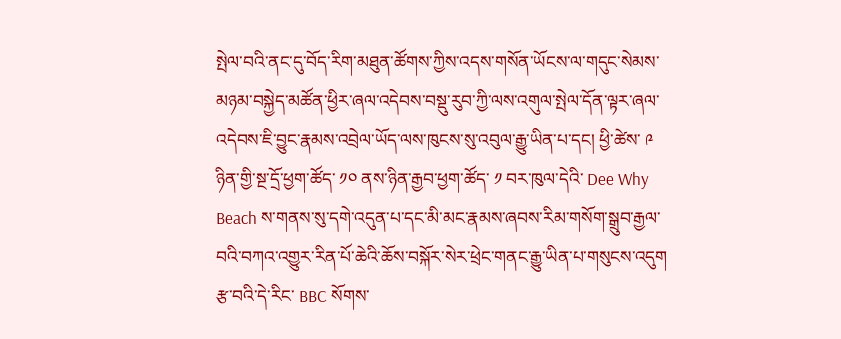སྤེལ་བའི་ནང་དུ་བོད་རིག་མཐུན་ཚོགས་ཀྱིས་འདས་གསོན་ཡོངས་ལ་གདུང་སེམས་མཉམ་བསྐྱེད་མཚོན་ཕྱིར་ཞལ་འདེབས་བསྡུ་རུབ་ཀྱི་ལས་འགུལ་སྤེལ་དོན་ལྟར་ཞལ་འདེབས་ཇི་བྱུང་རྣམས་འབྲེལ་ཡོད་ལས་ཁུངས་སུ་འབུལ་རྒྱུ་ཡིན་པ་དང། ཕྱི་ཚེས་ ༩ ཉིན་གྱི་སྔ་དྲོ་ཕྱག་ཚོད་ ༡༠ ནས་ཉིན་རྒྱབ་ཕྱག་ཚོད་ ༡ བར་ཁུལ་དེའི་ Dee Why Beach ས་གནས་སུ་དགེ་འདུན་པ་དང་མི་མང་རྣམས་ཞབས་རིམ་གསོག་སྒྲུབ་རྒྱལ་བའི་བཀའ་འགྱུར་རིན་པོ་ཆེའི་ཆོས་བསྐོར་སེར་ཕྲེང་གནང་རྒྱུ་ཡིན་པ་གསུངས་འདུག རྩ་བའི་དེ་རིང་ BBC སོགས་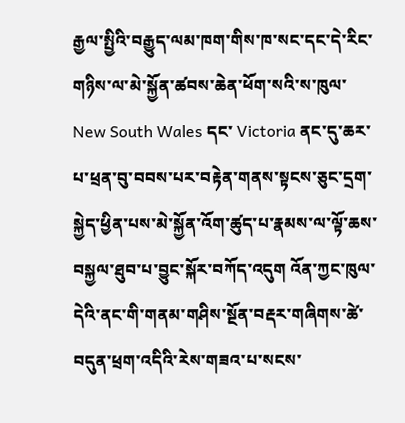རྒྱལ་སྤྱིའི་བརྒྱུད་ལམ་ཁག་གིས་ཁ་སང་དང་དེ་རིང་གཉིས་ལ་མེ་སྐྱོན་ཚབས་ཆེན་ཕོག་སའི་ས་ཁུལ་ New South Wales དང་ Victoria ནང་དུ་ཆར་པ་ཕྲན་བུ་བབས་པར་བརྟེན་གནས་སྟངས་ཅུང་དྲག་སྐྱེད་ཕྱིན་པས་མེ་སྐྱོན་འོག་ཚུད་པ་རྣམས་ལ་ལྟོ་ཆས་བསྐྱལ་ཐུབ་པ་བྱུང་སྐོར་བཀོད་འདུག འོན་ཀྱང་ཁུལ་དེའི་ནང་གི་གནམ་གཤིས་སྔོན་བརྡར་གཞིགས་ཚེ་ བདུན་ཕྲག་འདིའི་རེས་གཟའ་པ་སངས་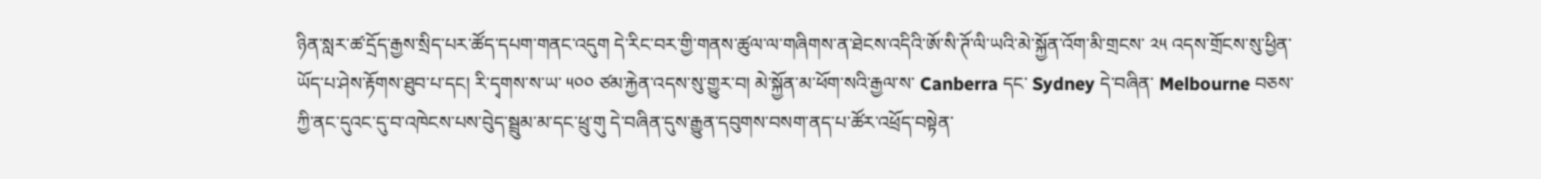ཉིན་སླར་ཚ་དྲོད་རྒྱས་སྲིད་པར་ཚོད་དཔག་གནང་འདུག དེ་རིང་བར་གྱི་གནས་ཚུལ་ལ་གཞིགས་ན་ཐེངས་འདིའི་ཨོ་སི་ཊོ་ལི་ཡའི་མེ་སྐྱོན་འོག་མི་གྲངས་ ༢༥ འདས་གྲོངས་སུ་ཕྱིན་ཡོད་པ་ཤེས་རྟོགས་ཐུབ་པ་དང། རི་དྭགས་ས་ཡ་ ༥༠༠ ཙམ་རྐྱེན་འདས་སུ་གྱུར་བ། མེ་སྐྱོན་མ་ཕོག་སའི་རྒྱལ་ས་ Canberra དང་ Sydney དེ་བཞིན་ Melbourne བཅས་ཀྱི་ནང་དུའང་དུ་བ་འཁེངས་པས་བེུད་སྦྲུམ་མ་དང་ཕྲུ་གུ དེ་བཞིན་དུས་རྒྱུན་དབུགས་བསག་ནད་པ་ཚོར་འཕྲོད་བསྟེན་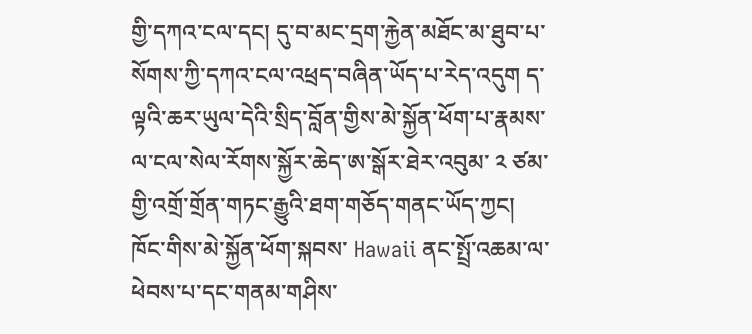གྱི་དཀའ་ངལ་དང། དུ་བ་མང་དྲག་རྐྱེན་མཐོང་མ་ཐུབ་པ་སོགས་ཀྱི་དཀའ་ངལ་འཕྲད་བཞིན་ཡོད་པ་རེད་འདུག ད་ལྟའི་ཆར་ཡུལ་དེའི་སྲིད་བློན་གྱིས་མེ་སྐྱོན་ཕོག་པ་རྣམས་ལ་ངལ་སེལ་རོགས་སྐྱོར་ཆེད་ཨ་སྒོར་ཐེར་འབུམ་ ༢ ཙམ་གྱི་འགྲོ་གྲོན་གཏང་རྒྱུའི་ཐག་གཅོད་གནང་ཡོད་ཀྱང། ཁོང་གིས་མེ་སྐྱོན་ཕོག་སྐབས་ Hawaii ནང་སྤྲོ་འཆམ་ལ་ཕེབས་པ་དང་གནམ་གཤིས་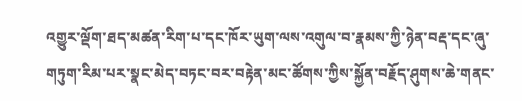འགྱུར་ལྡོག་ཐད་མཚན་རིག་པ་དང་ཁོར་ཡུག་ལས་འགུལ་བ་རྣམས་ཀྱི་ཉེན་བརྡ་དང་ཞུ་གཏུག་རིམ་པར་སྣང་མེད་བཏང་བར་བརྟེན་མང་ཚོགས་ཀྱིས་སྐྱོན་བརྗོད་ཤུགས་ཆེ་གནང་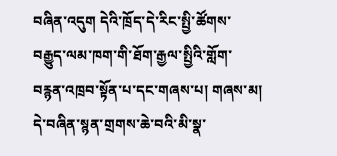བཞིན་འདུག དེའི་ཁྲོད་དེ་རིང་སྤྱི་ཚོགས་བརྒྱུད་ལམ་ཁག་གི་ཐོག་རྒྱལ་སྤྱིའི་གློག་བརྙན་འཁྲབ་སྟོན་པ་དང་གཞས་པ། གཞས་མ། དེ་བཞིན་སྙན་གྲགས་ཆེ་བའི་མི་སྣ་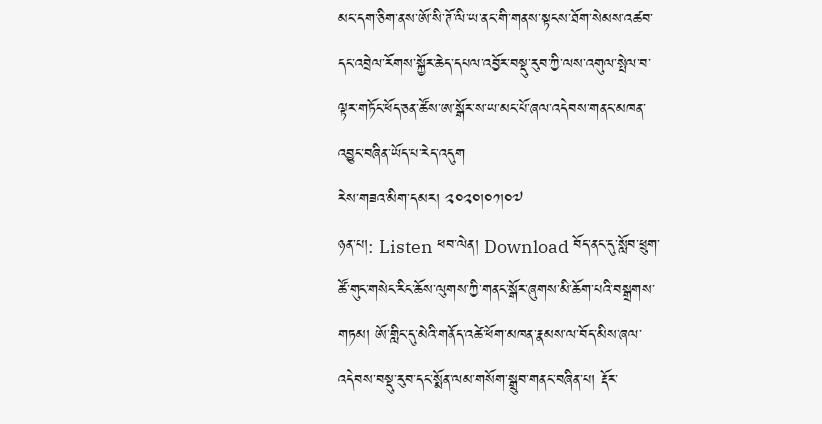མང་དག་ཅིག་ནས་ཨོ་སི་ཊོ་ལི་ཡ་ནང་གི་གནས་སྟངས་ཐོག་སེམས་འཚབ་དང་འབྲེལ་རོགས་སྐྱོར་ཆེད་དཔལ་འབྱོར་བསྡུ་རུབ་ཀྱི་ལས་འགུལ་སྤེལ་བ་ལྟར་གཏོང་ཕོད་ཅན་ཚོས་ཨ་སྒོར་ས་ཡ་མང་པོ་ཞལ་འདེབས་གནང་མཁན་འབྱུང་བཞིན་ཡོད་པ་རེད་འདུག
རེས་གཟའ་མིག་དམར། ༢༠༢༠།༠༡།༠༧
ཉན་པ།: Listen ཕབ་ལེན། Download བོད་ནང་དུ་སློབ་ཕྲུག་ཚོ་གུང་གསེང་རིང་ཆོས་ལུགས་ཀྱི་གནང་སྒོར་ཞུགས་མི་ཆོག་པའི་བསྒྲགས་གཏམ། ཨོ་གླིང་དུ་མེའི་གནོད་འཚེ་ཕོག་མཁན་རྣམས་ལ་བོད་མིས་ཞལ་འདེབས་བསྡུ་རུབ་དང་སྨོན་ལམ་གསོག་སྒྲུབ་གནང་བཞིན་པ། རྡོར་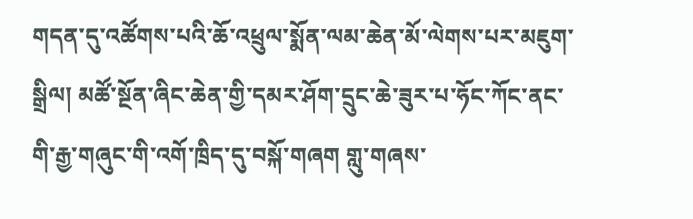གདན་དུ་འཚོགས་པའི་ཆོ་འཕྲུལ་སྨོན་ལམ་ཆེན་མོ་ལེགས་པར་མཇུག་སྒྲིལ། མཚོ་སྔོན་ཞིང་ཆེན་གྱི་དམར་ཤོག་དྲུང་ཆེ་ཟུར་པ་ཧོང་ཀོང་ནང་གི་རྒྱ་གཞུང་གི་འགོ་ཁྲིད་དུ་བསྐོ་གཞག གླུ་གཞས་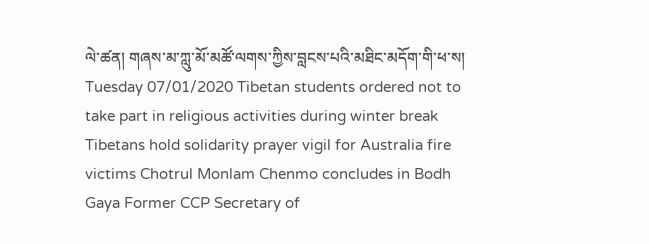ལེ་ཚན། གཞས་མ་ཀླུ་མོ་མཚོ་ལགས་ཀྱིས་བླངས་པའི་མཐིང་མདོག་གི་ཕ་ས། Tuesday 07/01/2020 Tibetan students ordered not to take part in religious activities during winter break Tibetans hold solidarity prayer vigil for Australia fire victims Chotrul Monlam Chenmo concludes in Bodh Gaya Former CCP Secretary of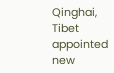Qinghai, Tibet appointed new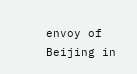envoy of Beijing in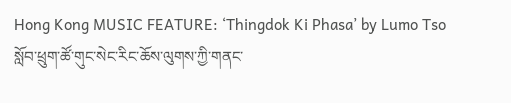Hong Kong MUSIC FEATURE: ‘Thingdok Ki Phasa’ by Lumo Tso
སློབ་ཕྲུག་ཚོ་གུང་སེང་རིང་ཆོས་ལུགས་ཀྱི་གནང་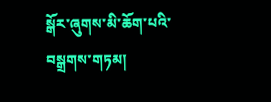སྒོར་ཞུགས་མི་ཆོག་པའི་བསྒྲགས་གཏམ།